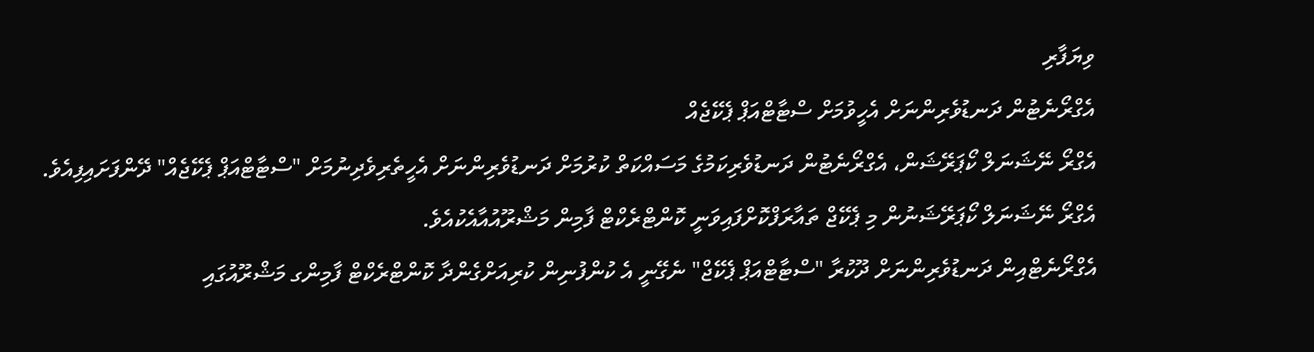ވިޔަފާރި
އެގްރޯނެޓުން ދަނޑުވެރިންނަށް އެހީވުމަށް ސްޓާޓްއަޕް ޕެކޭޖެއް
އެގްރޯ ނޭޝަނަލް ކޯޕަރޭޝަން، އެގްރޯނެޓުން ދަނޑުވެރިކަމުގެ މަސައްކަތް ކުރުމަށް ދަނޑުވެރިންނަށް އެހީތެރިވެދިނުމަށް "ސްޓާޓްއަޕް ޕެކޭޖެއް" ދޭންފަށައިފިއެވެ.
އެގްރޯ ނޭޝަނަލް ކޯޕަރޭޝަނުން މި ޕެކޭޖް ތައާރަފްކޮށްފައިވަނީ ކޮންޓްރެކްޓް ފާމިން މަޝްރޫއުއާއެކުއެވެ.
އެގްރޯނެޓްއިން ދަނޑުވެރިންނަށް ދޫކުރާ "ސްޓާޓްއަޕް ޕެކޭޖް" ނެގޭނީ އެ ކުންފުނިން ކުރިއަށްގެންދާ ކޮންޓްރެކްޓް ފާމިންގ މަޝްރޫއުގައި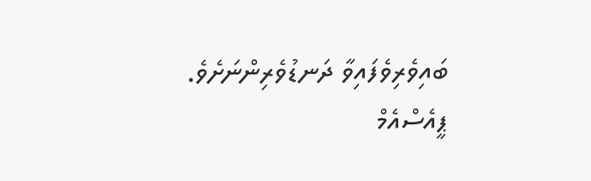ބައިވެރިވެފައިވާ ދަނޑުވެރިންނަށެވެ. ޕީއެސްއެމް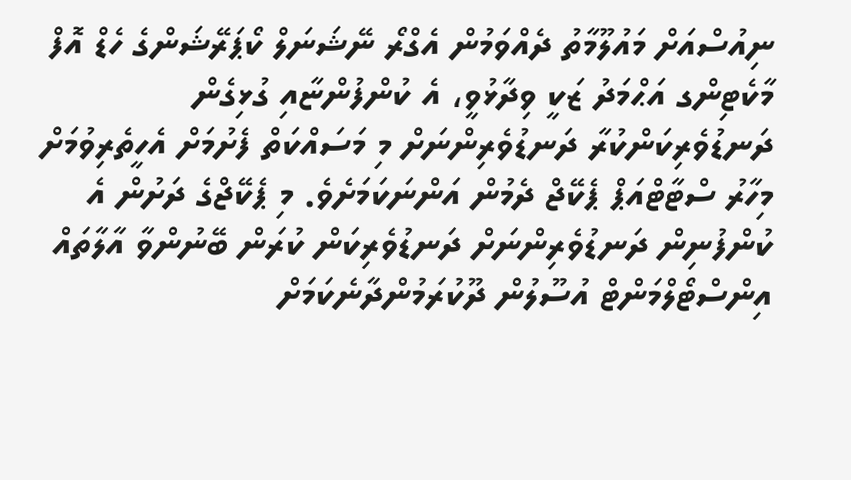ނިއުސްއަށް މައުލޫމާތު ދެއްވަމުން އެގްރޯ ނޭޝަނަލް ކޯޕަރޭޝަންގެ ހެޑް އޮފް މާކެޓިންގ އަޙްމަދު ޒަކީ ވިދާޅުވީ، އެ ކުންފުންޏާއި ގުޅިގެން ދަނޑުވެރިކަންކުރާ ދަނޑުވެރިންނަށް މި މަސައްކަތް ފެށުމަށް އެހީތެރިވުމަށް މިހާރު ސްޓާޓްއަޕް ޕެކޭޖް ދެމުން އަންނަކަމަށެވެ. މި ޕެކޭޖްގެ ދަށުން އެ ކުންފުނިން ދަނޑުވެރިންނަށް ދަނޑުވެރިކަން ކުރަން ބޭނުންވާ އާލާތައް އިންސްޓޯލްމަންޓް އުސޫލުން ދޫކުރަމުންދާނެކަމަށް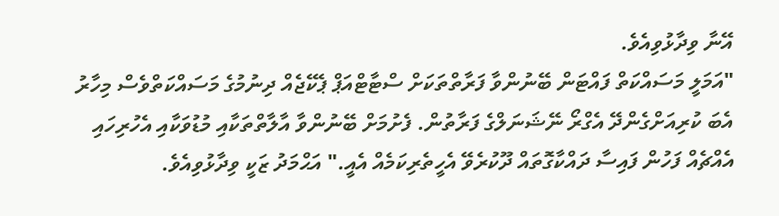އޭނާ ވިދާޅުވިއެވެ.
"އަމަލީ މަސައްކަތް ފައްޓަން ބޭނުންވާ ފަރާތްތަކަށް ސްޓާޓްއަޕް ޕެކޭޖެއް ދިނުމުގެ މަސައްކަތްވެސް މިހާރު އެބަ ކުރިއަށްގެންދޭ އެގްރޯ ނޭޝަނަލްގެ ފަރާތުން. ފެށުމަށް ބޭނުންވާ އާލާތްތަކާއި މުޑުވަކާއި އެހުރިހައި އެއްޗެއް ފަހުން ފައިސާ ދައްކާގޮތައް ދޫކުރެވޭ އެހީތެރިކަމެއް އެއީ." އަޙްމަދު ޒަކީ ވިދާޅުވިއެވެ.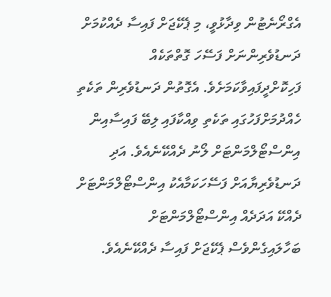އެގްރޯނެޓުން ވިދާޅުވީ، މި ޕެކޭޖަށް ފައިސާ ދެއްކުމަށް ދަނޑުވެރިންނަށް ފަސޭހަ ގޮތްތަކެއް ފަހިކޮށްދީފައިވާކަމަށެވެ. އެގޮތުން ދަނޑުވެރިން ތަކެތި ހެއްދުމަށްފަހުގައި ތަކެތި ވިއްކާފައި ލިބޭ ފައިސާއިން އިންސްޓޯލްމަންޓަށް ލޯނު ދެއްކޭނެއެވެ. އަދި ދަނޑުވެރިޔާއަށް ފަސޭހަކަމާއެކު އިންސްޓޯލްމަންޓަށް ދެއްކޭ އަދަދެއް އިންސްޓޯލްމަންޓަށް ބަހާލައިގެންވެސް ޕެކޭޖަށް ފައިސާ ދެއްކޭނެއެވެ.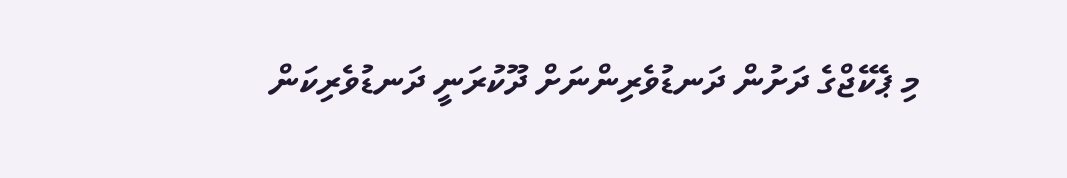މި ޕެކޭޖްގެ ދަށުން ދަނޑުވެރިންނަށް ދޫކުރަނީ ދަނޑުވެރިކަން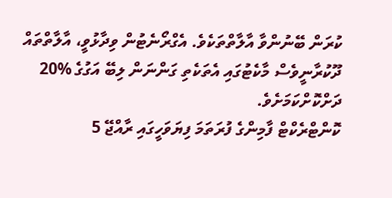ކުރަން ބޭނުންވާ އާލާތްތަކެވެ. އެގްރޯނެޓުން ވިދާޅުވީ، އާލާތްތައް ދޫކުރާނީވެސް މާކެޓުގައި އެތަކެތި ގަންނަން ލިބޭ އަގުގެ %20 ދަށްކޮށްކަމަށެވެ.
ކޮންޓްރެކްޓް ފާމިންގެ ފުރަތަމަ ފިޔަވަހީގައި ރާއްޖޭ 5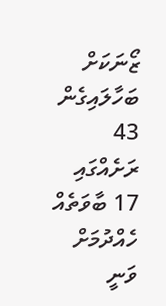ޒޯނަކަށް ބަހާލައިގެން 43 ރަށެއްގައި 17 ބާވަތެއް ހެއްދުމަށް ވަނީ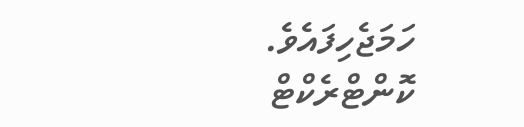ހަމަޖެހިފައެވެ. ކޮންޓްރެކްޓް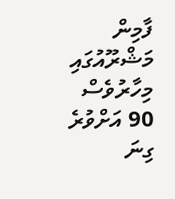ފާމިން މަޝްރޫއުގައި މިހާރުވެސް 90 އަށްވުރެ ގިނަ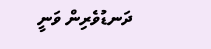ދަނޑުވެރިން ވަނީ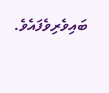ބައިވެރިވެފައެވެ.